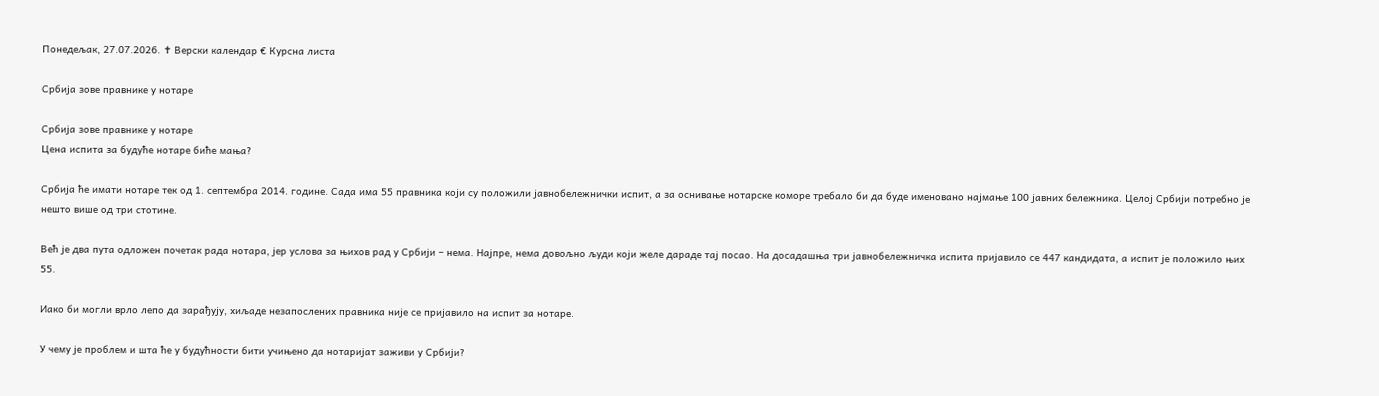Понедељак, 27.07.2026. ✝ Верски календар € Курсна листа

Србија зове правнике у нотаре

Србија зове правнике у нотаре
Цена испита за будуће нотаре биће мања?

Србија ће имати нотаре тек од 1. септембра 2014. године. Сада има 55 правника који су положили јавнобележнички испит, а за оснивање нотарске коморе требало би да буде именовано најмање 100 јавних бележника. Целој Србији потребно је нешто више од три стотине.

Већ је два пута одложен почетак рада нотара, јер услова за њихов рад у Србији – нема. Најпре, нема довољно људи који желе дараде тај посао. На досадашња три јавнобележничка испита пријавило се 447 кандидата, а испит је положило њих 55.

Иако би могли врло лепо да зарађују, хиљаде незапослених правника није се пријавило на испит за нотаре.

У чему је проблем и шта ће у будућности бити учињено да нотаријат заживи у Србији?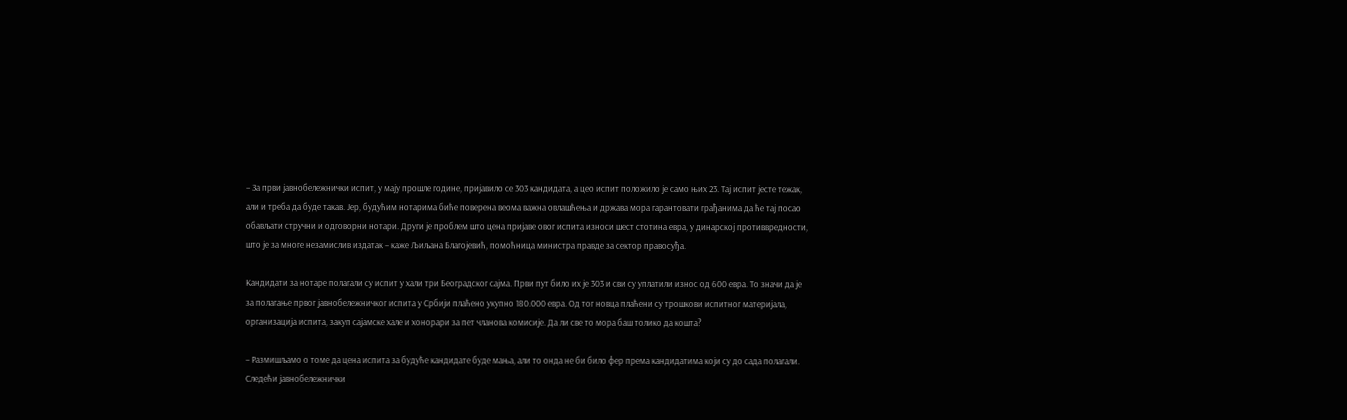– За први јавнобележнички испит, у мају прошле године, пријавило се 303 кандидата, а цео испит положило је само њих 23. Тај испит јесте тежак, али и треба да буде такав. Јер, будућим нотарима биће поверена веома важна овлашћења и држава мора гарантовати грађанима да ће тај посао обављати стручни и одговорни нотари. Други је проблем што цена пријаве овог испита износи шест стотина евра, у динарској противвредности, што је за многе незамислив издатак – каже Љиљана Благојевић, помоћница министра правде за сектор правосуђа.

Кандидати за нотаре полагали су испит у хали три Београдског сајма. Први пут било их је 303 и сви су уплатили износ од 600 евра. То значи да је за полагање првог јавнобележничког испита у Србији плаћено укупно 180.000 евра. Од тог новца плаћени су трошкови испитног материјала, организација испита, закуп сајамске хале и хонорари за пет чланова комисије. Да ли све то мора баш толико да кошта?

– Размишљамо о томе да цена испита за будуће кандидате буде мања, али то онда не би било фер према кандидатима који су до сада полагали. Следећи јавнобележнички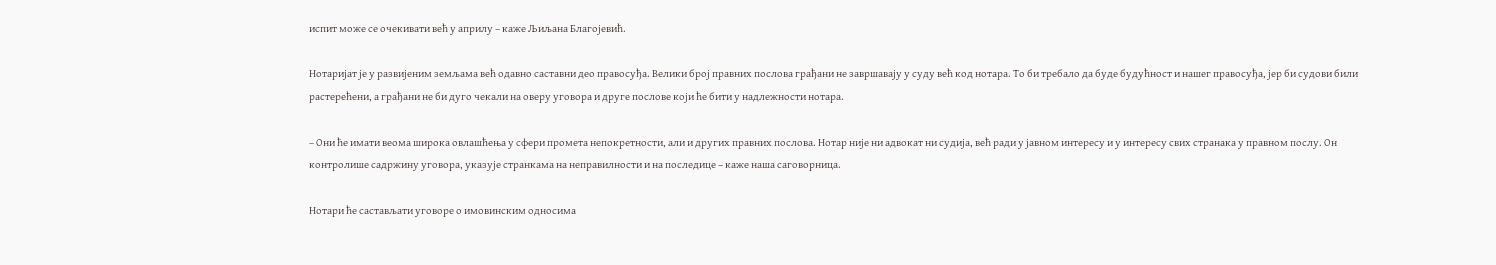испит може се очекивати већ у априлу – каже Љиљана Благојевић.

Нотаријат је у развијеним земљама већ одавно саставни део правосуђа. Велики број правних послова грађани не завршавају у суду већ код нотара. То би требало да буде будућност и нашег правосуђа, јер би судови били растерећени, а грађани не би дуго чекали на оверу уговора и друге послове који ће бити у надлежности нотара.

– Они ће имати веома широка овлашћења у сфери промета непокретности, али и других правних послова. Нотар није ни адвокат ни судија, већ ради у јавном интересу и у интересу свих странака у правном послу. Он контролише садржину уговора, указује странкама на неправилности и на последице – каже наша саговорница.

Нотари ће састављати уговоре о имовинским односима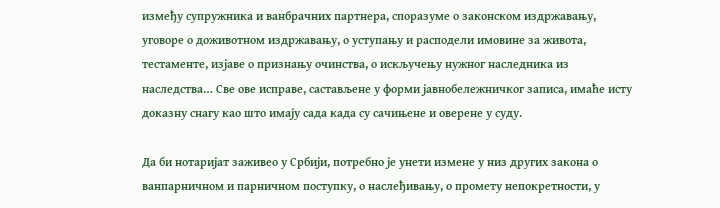између супружника и ванбрачних партнера, споразуме о законском издржавању, уговоре о доживотном издржавању, о уступању и расподели имовине за живота, тестаменте, изјаве о признању очинства, о искључењу нужног наследника из наследства… Све ове исправе, састављене у форми јавнобележничког записа, имаће исту доказну снагу као што имају сада када су сачињене и оверене у суду.

Да би нотаријат заживео у Србији, потребно је унети измене у низ других закона о ванпарничном и парничном поступку, о наслеђивању, о промету непокретности, у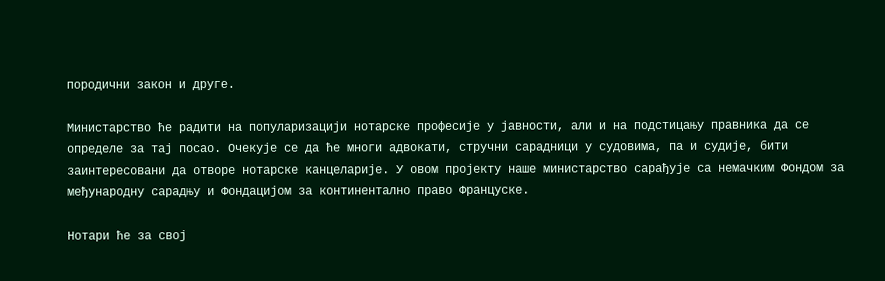породични закон и друге.

Министарство ће радити на популаризацији нотарске професије у јавности, али и на подстицању правника да се определе за тај посао. Очекује се да ће многи адвокати, стручни сарадници у судовима, па и судије, бити заинтересовани да отворе нотарске канцеларије. У овом пројекту наше министарство сарађује са немачким Фондом за међународну сарадњу и Фондацијом за континентално право Француске.

Нотари ће за свој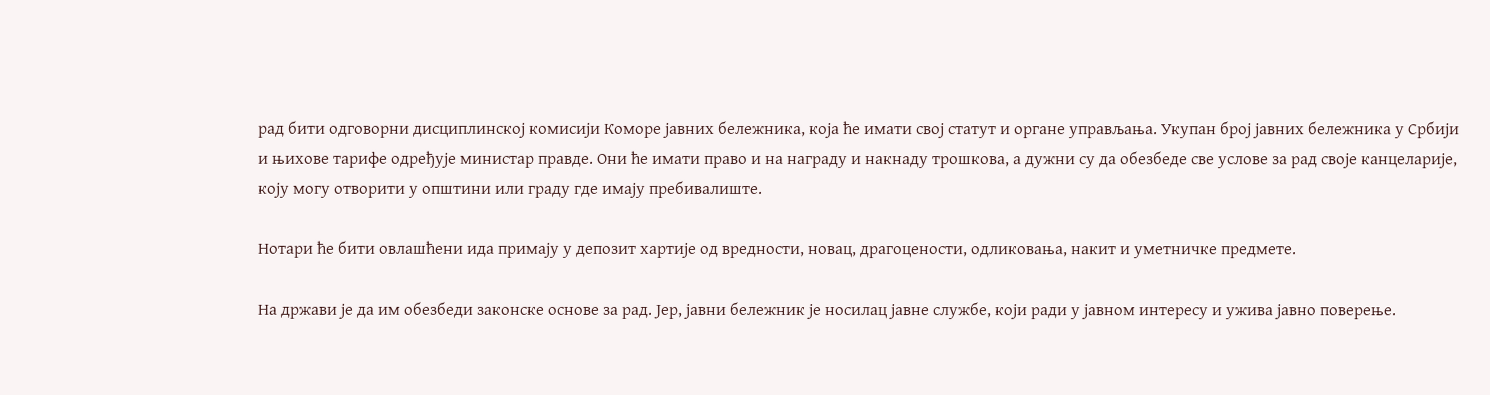рад бити одговорни дисциплинској комисији Коморе јавних бележника, која ће имати свој статут и органе управљања. Укупан број јавних бележника у Србији и њихове тарифе одређује министар правде. Они ће имати право и на награду и накнаду трошкова, а дужни су да обезбеде све услове за рад своје канцеларије, коју могу отворити у општини или граду где имају пребивалиште.

Нотари ће бити овлашћени ида примају у депозит хартије од вредности, новац, драгоцености, одликовања, накит и уметничке предмете.

На држави је да им обезбеди законске основе за рад. Јер, јавни бележник је носилац јавне службе, који ради у јавном интересу и ужива јавно поверење.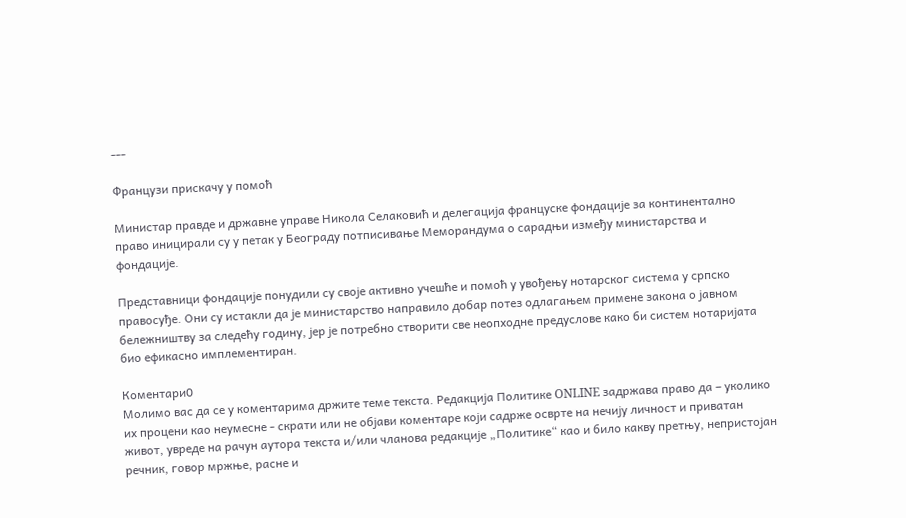---

Французи прискачу у помоћ

Министар правде и државне управе Никола Селаковић и делегација француске фондације за континентално право иницирали су у петак у Београду потписивање Меморандума о сарадњи између министарства и фондације.

Представници фондације понудили су своје активно учешће и помоћ у увођењу нотарског система у српско правосуђе. Они су истакли да је министарство направило добар потез одлагањем примене закона о јавном бележништву за следећу годину, јер је потребно створити све неопходне предуслове како би систем нотаријата био ефикасно имплементиран.

Коментари0
Молимо вас да се у коментарима држите теме текста. Редакција Политике ONLINE задржава право да – уколико их процени као неумесне - скрати или не објави коментаре који садрже осврте на нечију личност и приватан живот, увреде на рачун аутора текста и/или чланова редакције „Политике“ као и било какву претњу, непристојан речник, говор мржње, расне и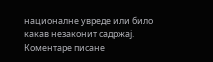националне увреде или било какав незаконит садржај. Коментаре писане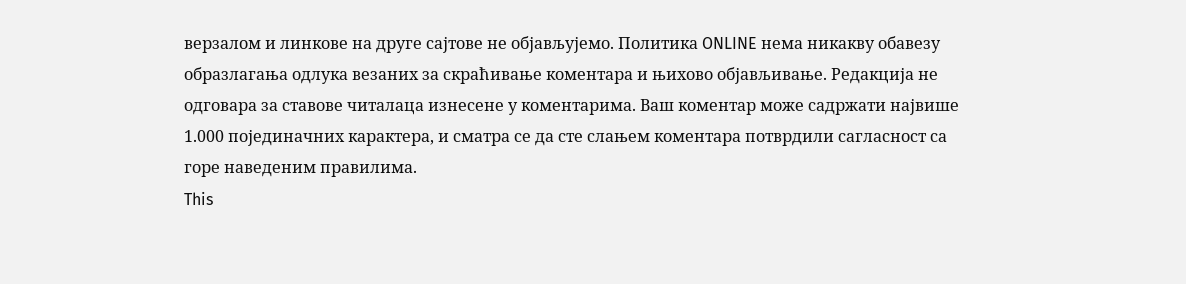верзалом и линкове на друге сајтове не објављујемо. Политика ONLINE нема никакву обавезу образлагања одлука везаних за скраћивање коментара и њихово објављивање. Редакција не одговара за ставове читалаца изнесене у коментарима. Ваш коментар може садржати највише 1.000 појединачних карактера, и сматра се да сте слањем коментара потврдили сагласност са горе наведеним правилима.
This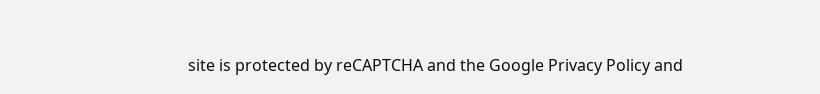site is protected by reCAPTCHA and the Google Privacy Policy and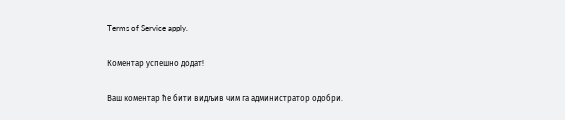Terms of Service apply.

Комeнтар успeшно додат!

Ваш комeнтар ћe бити видљив чим га администратор одобри.